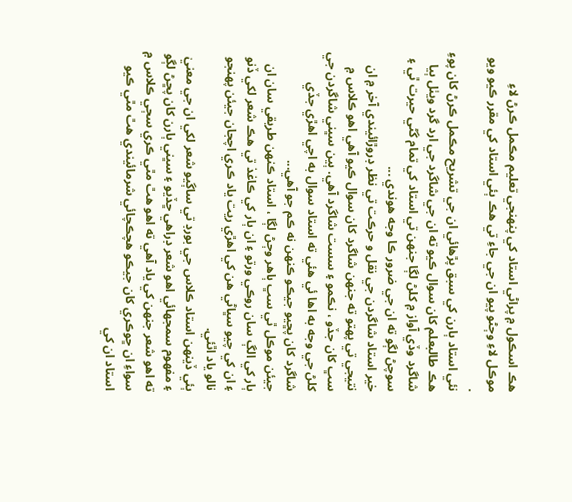هڪ اسڪول ۾ پراڻي استاد کي پنهنجي تعليم مڪمل ڪرڻ لاءِ موڪل لاءِ وڄڻو پيو ان جي جاءِ تي هڪ ٻئي استاد کي مقرر ڪيو ويو .
نئي استاد ٻارن کي سبق پڙهائي ان جي تشريح مڪمل ڪرڻ کان پوءِ هڪ طالبعلم کان سوال ڪيو ته ان جي شاگرد جي ارد گرد ويٺل ٻيا شاگرد وڏي آواز ۾ کلڻ لڳا جنهن تي استاد کي تمام گڻي حيرت ٿي ۽ سوچڻ لڳو ته ان جي ضرور ڪا وجه هوندي ...
خير استاد شاگردن جي نقل و حرڪت تي نظر ڊروڙائيندي آخر ۾ ان نتيجي تي پهتو ته جنهن شاگرد کان سوال ڪيو آهي اهو ڪلاس ۾ سڀ کان جڏو ، نڪمو ۽ سست شاگرد آهي. ٻين سڀني شاگردن جي کلڻ جي وجه به اها ئي هئي ته استاد سوال به اچي اهڙي جڏي شاگرد کان پڇيو جيڪو ڪنهن نه ڪم جو آهي...
جيئن موڪل ٿي سڀ ٻاهر وڄڻ لڳا ، استاد ڪنهن طريقي سان ان ٻار کي الڳ سان روڪي ورتو ۽ ان ٻار کي ڪاغذ تي هڪ شعر لکي ڏنو ۽ ان کي چيو سڀاڻي هن کي اهڙي ريت ياد ڪري اچجان جيئن پهنجو نالو ياد اٿئي.
ٻئي ڏينهن استاد ڪلاس جي بورڊ تي ساڳيو شعر لکي ان جي معنيٰ ۽ مفهوم سمجهائي اهو شعر ڊراهي ڇڏيو ۽ سڀني ٻارن کان پڇڻ لڳو ته اهو شعر جنهن کي ياد آهي ته اهو هٿ مٿي ڪري سڄي ڪلاس ۾ سواءِ ان ڇوڪري کان جيڪو هچڪچائي شرمائيندي هٿ مٿي ڪيو استاد ان کي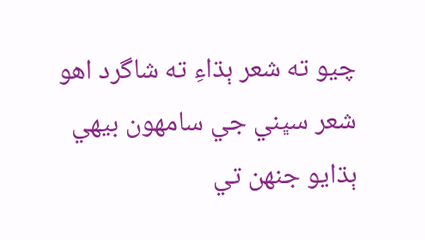چيو ته شعر ٻڌاءِ ته شاگرد اهو شعر سڀني جي سامهون بيهي ٻڌايو جنهن تي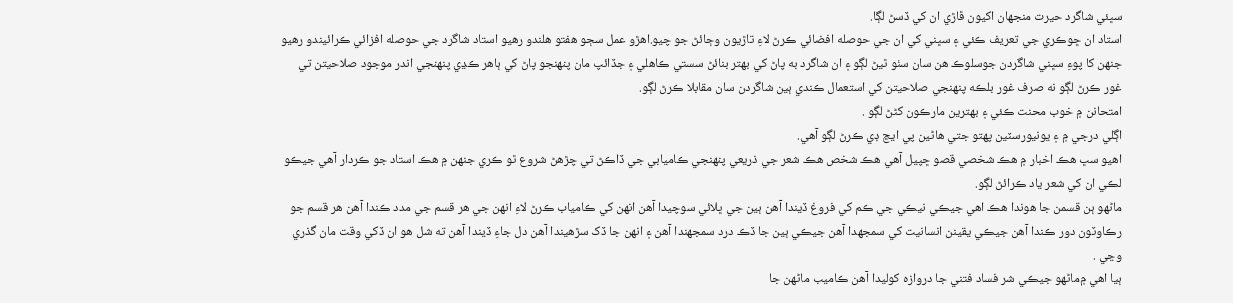سڀئي شاگرد حيرت منجهان اکيون ڦاڙي ان کي ڏسڻ لڳا.
استاد ان ڇوڪري جي تعريف ڪئي ۽ سڀني کي ان جي حوصله افضائي ڪرڻ لاءِ تاڙيون وڄائڻ جو چيو.اهڙو عمل سڄو هفتو هلندو رهيو استاد شاگرد جي حوصله افزائي ڪرائيندو رهيو جنهن کا پوءِ سڀني شاگردن جوسلوڪ هن سان سٺو ٿيڻ لڳو ۽ ان شاگرد به پاڻ کي بهتر بنائڻ سستي ڪاهلي ۽ جڏائپ مان پنهنجو پاڻ کي ٻاهر ڪڍي پنهنجي اندر موجود صلاحيتن تي غور ڪرڻ لڳو نه صرف غور بلڪه پنهنجي صلاحيتن کي استعمال ڪندي ٻين شاگردن سان مقابلا ڪرڻ لڳو.
امتحانن ۾ خوب محنت ڪئي ۽ بهترين مارڪون کڻڻ لڳو .
اڳلي درجي ۾ ۽ يونيورسٽين پهتو جتي هاڻين پي ايڇ ڊي ڪرڻ لڳو آهي.
اهيو سڀ هڪ اخبار ۾ هڪ شخصي قصو ڇپيل آهي هڪ شخص هڪ شعر جي ذريعي پنهنجي ڪاميابي جي ڏاڪڻ تي چڙهڻ شروع ٿو ڪري جنهن ۾ هڪ استاد جو ڪردار آهي جيڪو لڪي ان کي شعر ياد ڪرائڻ لڳو.
ماڻهو ٻن قسمن جا هوندا هڪ اهي جيڪي نيڪي جي ڪم کي فروغ ڏيندا آهن ٻين جي ڀلائي سوچيدا آهن انهن کي ڪامياب ڪرڻ لاءِ انهن جي هر قسم جي مدد ڪندا آهن هر قسم جو رڪاوٽون دور ڪندا آهن جيڪي يقينن انسانيت کي سمجهدا آهن جيڪي ٻين جا ڏڪ درد سمجهندا آهن ۽ انهن جا ڏک سڙهيندا آهن دل جاءِ ڏيندا آهن ته شل هو ان ڏکي وقت مان گذري وڃي .
ٻيا اهي ۾ماڻهو جيڪي شر فساد فتني جا دروازه کوليدا آهن ڪاميب ماڻهن جا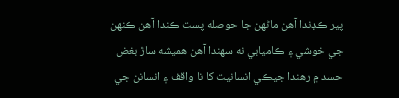پير ڪڊندا آهن ماڻهن جا حوصله پست ڪندا آهن ڪنهن جي خوشي ۽ ڪاميابي نه سهندا آهن هميشه ساڙ بغض حسد ۾ رهندا جيڪي انسانيت کا نا واقف ۽ انسانن جي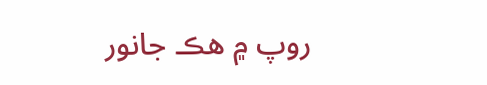روپ ۾ هڪ جانور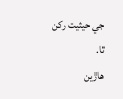جي حيثيت رکن ٿا.
هاڙين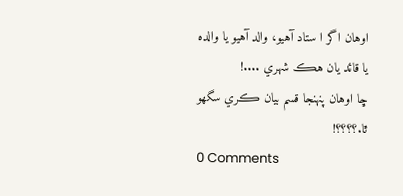اوهان اگر ا ستاد آهيو، والد آهيو يا والده يا قائد يان هڪ شهري ....!
ڇا اوهان پنهنجا قسم بيان ڪري سگهو ٿا.؟؟؟؟!
0 Comments